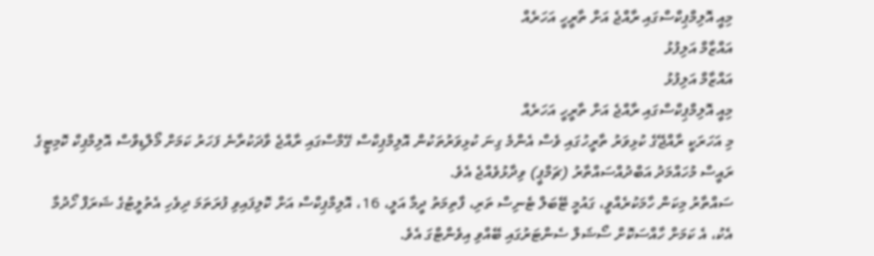މިއީ އޮލިމްޕިކްސްގައި ރާއްޖެ އަށް ތާރީހީ އަހަރެއް
އައްޒާމް އަލިފުޅު
އައްޒާމް އަލިފުޅު
މިއީ އޮލިމްޕިކްސްގައި ރާއްޖެ އަށް ތާރީހީ އަހަރެއް
މި އަހަރަކީ ރާއްޖޭގެ ކުޅިވަރު ތާރީހުގައި ވެސް އެންމެ ގިނަ ކުޅިވަރުތަކުން އޮލިމްޕިކްސް ގޭމްސްގައި ރާއްޖެ ވާދަކުރާނެ ފަހަރު ކަމަށް މޯލްޑިވްސް އޮލިމްޕިކް ކޮމިޓީގެ ރައީސް މުހައްމަދު އަބްދުއްސައްތާރު (ޗަމްޕީ) ވިދާޅުވެއްޖެ އެވެ.
ސައްތާރު މިކަން ހާމަކުރެއްވީ، ގައުމީ ޓޭބަލް ޓެނިސް ތަރި، ފާތިމަތު ދީމާ އަލީ، 16، އޮލިމްޕިކްސް އަށް ކޮލިފައިވި ފުރަތަމަ ދިވެހި އެތުލީޓުގެ ޝަރަފް ހޯދުމާ އެކު، އެ ކަމަށް ހާއްސަކޮށް ސޯޝަލް ސެންޓަރުގައި ބޭއްވި އިވެންޓްގަ އެވެ.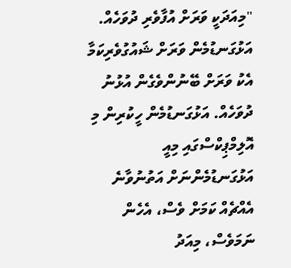"މިއަދަކީ ވަރަށް އުފާވެރި ދުވަހެއް. އަޅުގަނޑުމެން ވަރަށް ޝައުގުވެރިކަމާ އެކު ވަރަށް ބޭނުންވެގެން އުޅުނު ދުވަހެއް. އަޅުގަނޑުމެން ހީކުރިން މި އޮލިމްޕިކްސްގައި މިއީ އަޅުގަނޑުމެންނަށް އަތުނުވާނެ އެއްޗެއް ކަމަށް ވެސް، އެހެން ނަމަވެސް، މިއަދު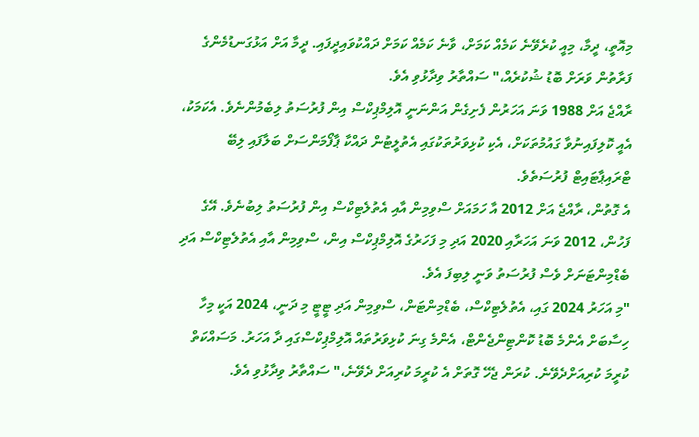މިއޮތީ، ދީމާ، މިއީ ކުރެވޭނެ ކަމެއް ކަމަށް، ވާނެ ކަމެއް ކަމަށް ދައްކުވައިދީފައި. ދީމާ އަށް އަޅުގަނޑުމެންގެ ފަރާތުން ވަރަށް ބޮޑު ޝުކުރެއް،" ސައްތާރު ވިދާޅުވި އެވެ.
ރާއްޖެ އަށް 1988 ވަނަ އަހަރުން ފެށިގެން އަންނަނީ އޮލިމްޕިކްސް އިން ފުރުސަތު ލިބެމުންނެވެ. އެކަމަކު، އެއީ ކޮލިފައިނުވާ ގައުމުތަކަށް، އެކި ކުޅިވަރުތަކުގައި އެތުލީޓުން ދައްކާ ޕާފޯމަންސަށް ބަލާފައި ލިބޭ ޓްރައިޕާޓައިޓް ފުރުސަތެވެ.
އެ ގޮތުން، ރާއްޖެ އަށް 2012 އާ ހަމައަށް ސްވިމިން އާއި އެތުލެޓިކްސް އިން ފުރުސަތު ލިބުނެވެ. އޭގެ ފަހުން، 2012 ވަނަ އަހަރާއި 2020 އަދި މި ފަހަރުގެ އޮލިމްޕިކްސް އިން، ސްވިމިން އާއި އެތުލެޓިކްސް އަދި ބެޑްމިންޓަނަށް ވެސް ފުރުސަތު ވަނީ ލިބިފަ އެވެ.
"މި އަހަރު 2024 ގައި، އެތުލެޓިކްސް، ބެޑްމިންޓަން، ސްވިމިން އަދި ޓީޓީ މި ދަނީ، 2024 އަކީ މިހާ ހިސާބަށް އެންމެ ބޮޑު ކޮންޓިންޖެންޓް، އެންމެ ގިނަ ކުޅިވަރުތައް އޮލިމްޕިކްސްގައި ދާ އަހަރު. މަސައްކަތް ކުރީމަ ކުރިއަށްދެވޭނެ. ކުރަން ޖެހޭ ގޮތަށް އެ ކުރީމަ ކުރިއަށް ދެވޭނެ،" ސައްތާރު ވިދާޅުވި އެވެ.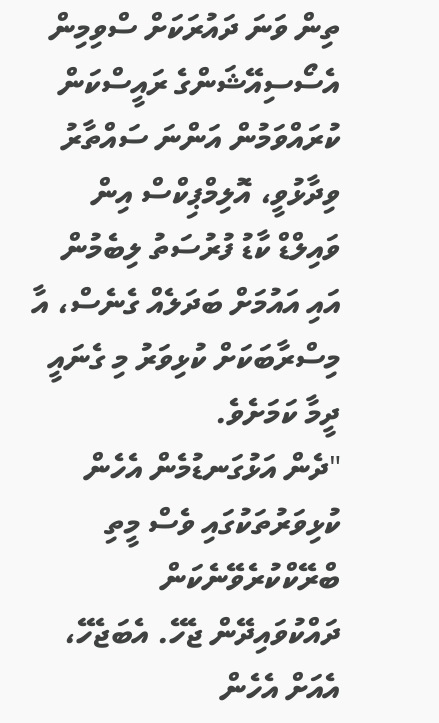ތިން ވަނަ ދައުރަކަށް ސްވިމިން އެސޯސިއޭޝަންގެ ރައީސްކަން ކުރައްވަމުން އަންނަ ސައްތާރު ވިދާޅުވީ، އޮލިމްޕިކްސް އިން ވައިލްޑް ކާޑު ފުރުސަތު ލިބެމުން އައި އައުމަށް ބަދަލެއް ގެނެސް، އާ މިސްރާބަކަށް ކުޅިވަރު މި ގެނައީ ދީމާ ކަމަށެވެ.
"ދެން އަޅުގަނޑުމެން އެހެން ކުޅިވަރުތަކުގައި ވެސް މީތި ބްރޭކްކުރެވޭނެކަން ދައްކުވައިދޭން ޖެހޭ. އެބަޖެހޭ، އެއަށް އެހެން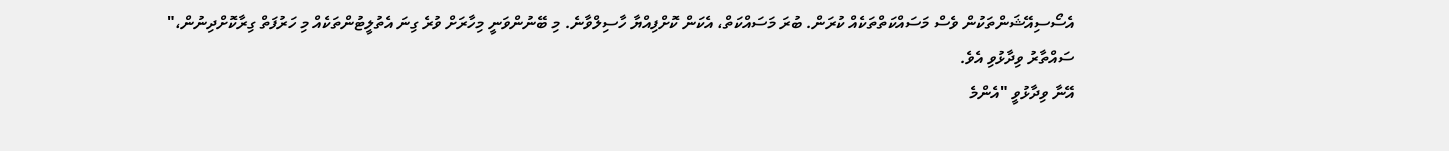އެސޯސިއޭޝަންތަކުން ވެސް މަސައްކަތްތަކެއް ކުރަން. ބުރަ މަސައްކަތް، އެކަން ކޮށްފިއްޔާ ހާސިލްވާނެ. މި ބޭނުންވަނީ މިހާރަށް ވުރެ ގިނަ އެތުލީޓުންތަކެއް މި ހަރުފަތް ގިރާކޮށްދިނުން،" ސައްތާރު ވިދާޅުވި އެވެ.
އޭނާ ވިދާޅުވީ "އެންމެ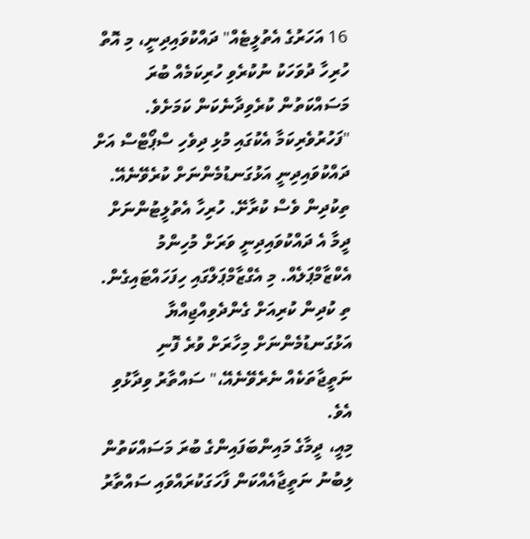16 އަހަރުގެ އެތުލީޓެއް" ދައްކުވައިދިނީ، މި އޮތް ހުރިހާ ދުވަހަކު ނުކުރެވި ހުރިކަމެއް ބުރަ މަސައްކަތުން ކުރެވިދާނެކަން ކަމަށެވެ.
"ފަހުރުވެރިކަމާ އެކުގައި މުޅި ދިވެހި ސްޕޯޓްސް އަށް ދައްކުވައިދިނީ އަޅުގަނޑުމެންނަށް ކުރެވޭނެއޭ. ތިކުދިން ވެސް ކުރާށޭ. ހުރިހާ އެތުލީޓުންނަށް ދީމާ އެ ދައްކުވައިދިނީ ވަރަށް މުހިންމު އެކްޒާމްޕަލެއް. މި އެގްޒާމްޕަލްގައި ހިފަހައްޓައިގެން. ތި ކުދިން ކުރިއަށް ގެންދެވިއްޖިއްޔާ އަޅުގަނޑުމެންނަށް މިހާރަށް ވުރެ ފޮނި ނަތީޖާތަކެއް ނެރެވޭނެއޭ،" ސައްތާރު ވިދާޅުވި އެވެ.
މިއީ، ދީމާގެ މައިންބަފައިންގެ ބުރަ މަސައްކަތުން ލިބުނު ނަތީޖާއެއްކަން ފާހަގަކުރައްވައި ސައްތާރު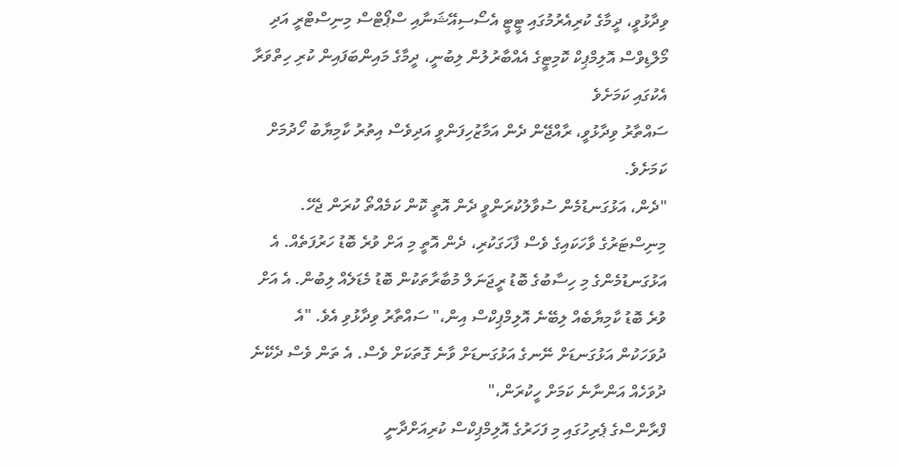ވިދާޅުވީ، ދީމާގެ ކުރިއެރުމުގައި ޓީޓީ އެސޯސިއޭޝަނާއި ސްޕޯޓްސް މިނިސްޓްރީ އަދި މޯލްޑިވްސް އޮލިމްޕިކް ކޮމިޓީގެ އެއްބާރުލުން ލިބުނީ، ދީމާގެ މައިންބަފައިން ކުރި ހިތްވަރާ އެކުގައި ކަމަށެވެ
ސައްތާރު ވިދާޅުވީ، ރާއްޖޭން ދެން އަމާޒުހިފަންވީ އަދިވެސް އިތުރު ކާމިޔާބު ހޯދުމަށް ކަމަށެވެ.
"ދެން، އަޅުގަނޑުމެން ސުވާލުކުރަންވީ ދެން އޮތީ ކޮން ކަމެއްތޯ ކުރަން ޖެހޭ. މިނިސްޓަރުގެ ވާހަކައިގެ ވެސް ފާހަގަކުރި، ދެން އޮތީ މި އަށް ވުރެ ބޮޑު ހަރުފަތެއް. އެ އަޅުގަނޑުމެންގެ މި ހިސާބުގެ ބޮޑު ރީޖަނަލް މުބާރާތަކުން ބޮޑު މެޑަލެއް ލިބުން. އެ އަށް ވުރެ ބޮޑު ކާމިޔާބެއް ލިބޭނެ އޮލިމްޕިކްސް އިން،" ސައްތާރު ވިދާޅުވި އެވެ. "އެ ދުވަހަކުން އަޅުގަނޑަށް ނޭނގެ އަޅުގަނޑަށް ވާނެ ގޮތަކަށް ވެސް. އެ ތަން ވެސް ދެކޭނެ ދުވަހެއް އަންނާނެ ކަމަށް ހީކުރަން،"
ފްރާންސްގެ ޕެރިހުގައި މި ފަހަރުގެ އޮލިމްޕިކްސް ކުރިއަށްދާނީ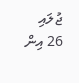ޖުލައި 26 އިން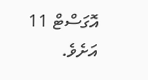އޮގަސްޓް 11 އަށެވެ.